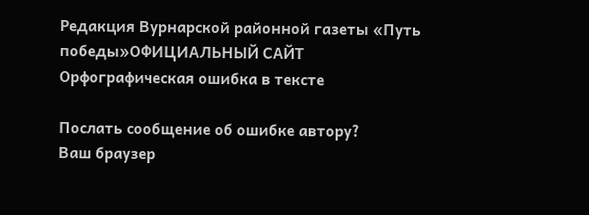Редакция Вурнарской районной газеты «Путь победы»ОФИЦИАЛЬНЫЙ САЙТ
Орфографическая ошибка в тексте

Послать сообщение об ошибке автору?
Ваш браузер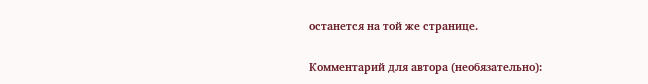останется на той же странице.

Комментарий для автора (необязательно):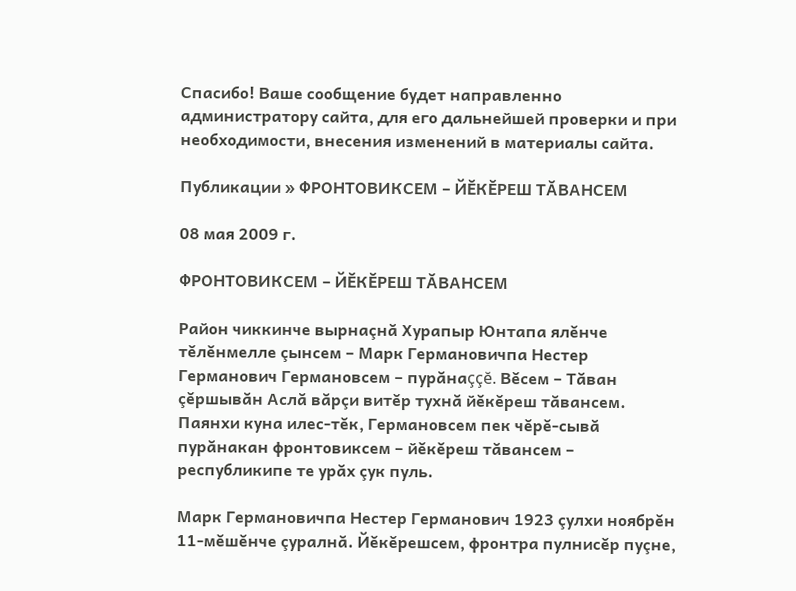Спасибо! Ваше сообщение будет направленно администратору сайта, для его дальнейшей проверки и при необходимости, внесения изменений в материалы сайта.

Публикации » ФРОНТОВИКСЕМ – ЙĔКĔРЕШ ТĂВАНСЕМ

08 мая 2009 г.

ФРОНТОВИКСЕМ – ЙĔКĔРЕШ ТĂВАНСЕМ

Район чиккинче вырнаçнă Хурапыр Юнтапа ялĕнче тĕлĕнмелле çынсем – Марк Германовичпа Нестер Германович Германовсем – пурăнаççĕ. Вĕсем – Тăван çĕршывăн Аслă вăрçи витĕр тухнă йĕкĕреш тăвансем. Паянхи куна илес-тĕк, Германовсем пек чĕрĕ-сывă пурăнакан фронтовиксем – йĕкĕреш тăвансем – республикипе те урăх çук пуль.

Марк Германовичпа Нестер Германович 1923 çулхи ноябрĕн 11-мĕшĕнче çуралнă. Йĕкĕрешсем, фронтра пулнисĕр пуçне,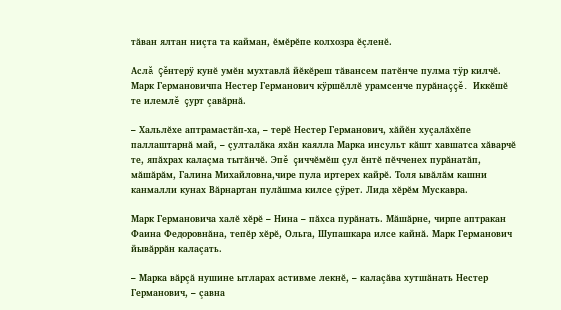тăван ялтан ниçта та кайман, ĕмĕрĕпе колхозра ĕçленĕ.

Аслă Çĕнтерÿ кунĕ умĕн мухтавлă йĕкĕреш тăвансем патĕнче пулма тÿр килчĕ. Марк Германовичпа Нестер Германович кÿршĕллĕ урамсенче пурăнаççĕ. Иккĕшĕ те илемлĕ çурт çавăрнă.

– Хальлĕхе аптрамастăп-ха, – терĕ Нестер Германович, хăйĕн хуçалăхĕпе паллаштарнă май, – çулталăка яхăн каялла Марка инсульт кăшт хавшатса хăварчĕ те, япăхрах калаçма тытăнчĕ. Эпĕ çиччĕмĕш çул ĕнтĕ пĕчченех пурăнатăп, мăшăрăм, Галина Михайловна,чире пула иртерех кайрĕ. Толя ывăлăм кашни канмалли кунах Вăрнартан пулăшма килсе çÿрет. Лида хĕрĕм Мускавра.

Марк Германовича халĕ хĕрĕ – Нина – пăхса пурăнать. Мăшăрне, чирпе аптракан Фаина Федоровнăна, тепĕр хĕрĕ, Ольга, Шупашкара илсе кайнă. Марк Германович йывăррăн калаçать.

– Марка вăрçă нушине ытларах астивме лекнĕ, – калаçăва хутшăнать Нестер Германович, – çавна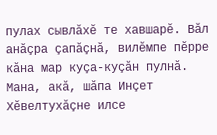пулах сывлăхĕ те хавшарĕ. Вăл анăçра çапăçнă, вилĕмпе пĕрре кăна мар куçа-куçăн пулнă. Мана, акă, шăпа Инçет Хĕвелтухăçне илсе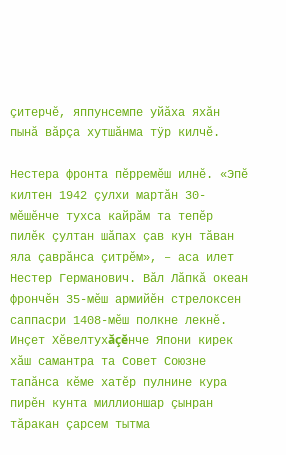çитерчĕ, яппунсемпе уйăха яхăн пынă вăрçа хутшăнма тÿр килчĕ.

Нестера фронта пĕрремĕш илнĕ. «Эпĕ килтен 1942 çулхи мартăн 30-мĕшĕнче тухса кайрăм та тепĕр пилĕк çултан шăпах çав кун тăван яла çаврăнса çитрĕм», – аса илет Нестер Германович. Вăл Лăпкă океан фрончĕн 35-мĕш армийĕн стрелоксен саппасри 1408-мĕш полкне лекнĕ. Инçет Хĕвелтухăçĕнче Япони кирек хăш самантра та Совет Союзне тапăнса кĕме хатĕр пулнине кура пирĕн кунта миллионшар çынран тăракан çарсем тытма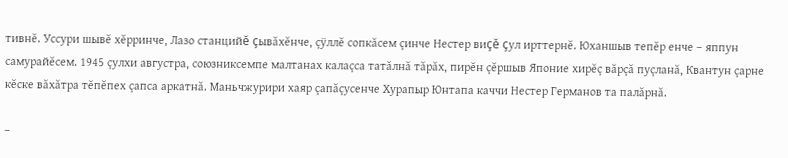тивнĕ. Уссури шывĕ хĕрринче, Лазо станцийĕ çывăхĕнче, çÿллĕ сопкăсем çинче Нестер виçĕ çул ирттернĕ. Юханшыв тепĕр енче – яппун самурайĕсем. 1945 çулхи августра, союзниксемпе малтанах калаçса татăлнă тăрăх, пирĕн çĕршыв Японие хирĕç вăрçă пуçланă, Квантун çарне кĕске вăхăтра тĕпĕпех çапса аркатнă. Маньчжурири хаяр çапăçусенче Хурапыр Юнтапа каччи Нестер Германов та палăрнă.

–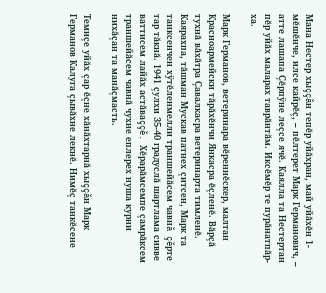Мана Нестер хыççăн тепĕр уйăхран, май уйăхĕн 1-мĕшĕнче, илсе кайрĕç, – пĕлтерет Марк Германович, – атте лашапа Çĕрпÿне леçсе ячĕ. Каялла та Нестертан пĕр уйăх маларах таврăнтăм. Иксĕмĕр те пурăнатпăр-ха.

Марк Германов, ветеринара вĕреннĕскер, малтан Красноармейски тăрăхĕнчи Янкасра ĕçленĕ. Вăрçă тухнă вăхăтра Çавалкасра ветеринарта тимленĕ. Каярахпа, тăшман Мускав патнех çитсен, Марк та танксенчен хÿтĕленмелли траншейăсем чавнă çĕрте тар тăкнă. 1941 çулхи 35-40 градуслă шартлама сивве ваттисем лайăх астăваççĕ. Хĕрарăмсемпе çамрăксем траншейăсем чавнă чухне еплерех нуша курни нихăçан та манăçмасть.

Темиçе уйăх çар ĕçне хăнăхтарнă хыççăн Марк Германов Калуга çывăхне лекнĕ. Нимĕç танкĕсене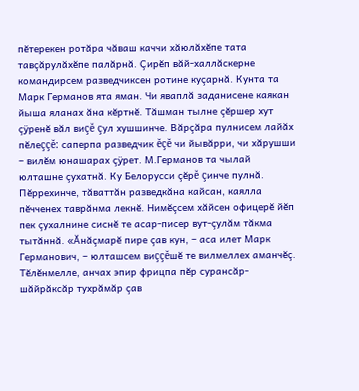пĕтерекен ротăра чăваш каччи хăюлăхĕпе тата тавçăрулăхĕпе палăрнă. Çирĕп вăй-халлăскерне командирсем разведчиксен ротине куçарнă. Кунта та Марк Германов ята яман. Чи яваплă заданисене каякан йыша яланах ăна кĕртнĕ. Тăшман тылне çĕршер хут çÿренĕ вăл виçĕ çул хушшинче. Вăрçăра пулнисем лайăх пĕлеççĕ: саперпа разведчик ĕçĕ чи йывăрри, чи хăрушши – вилĕм юнашарах çÿрет. М.Германов та чылай юлташне çухатнă. Ку Белорусси çĕрĕ çинче пулнă. Пĕррехинче, тăваттăн разведкăна кайсан, каялла пĕчченех таврăнма лекнĕ. Нимĕçсем хăйсен офицерĕ йĕп пек çухалнине сиснĕ те асар-писер вут-çулăм тăкма тытăннă. «Ăнăçмарĕ пире çав кун, – аса илет Марк Германович, – юлташсем виççĕшĕ те вилмеллех аманчĕç. Тĕлĕнмелле, анчах эпир фрицпа пĕр сурансăр-шăйрăксăр тухрăмăр çав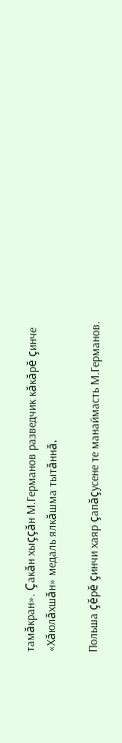тамăкран». Çакăн хыççăн М.Германов разведчик кăкăрĕ çинче «Хăюлăхшăн» медаль ялкăшма тытăннă.

Польша çĕрĕ çинчи хаяр çапăçусене те манаймасть М.Германов.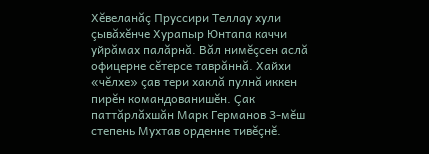Хĕвеланăç Пруссири Теллау хули çывăхĕнче Хурапыр Юнтапа каччи уйрăмах палăрнă. Вăл нимĕçсен аслă офицерне сĕтерсе таврăннă. Хайхи «чĕлхе» çав тери хаклă пулнă иккен пирĕн командованишĕн. Çак паттăрлăхшăн Марк Германов 3-мĕш степень Мухтав орденне тивĕçнĕ.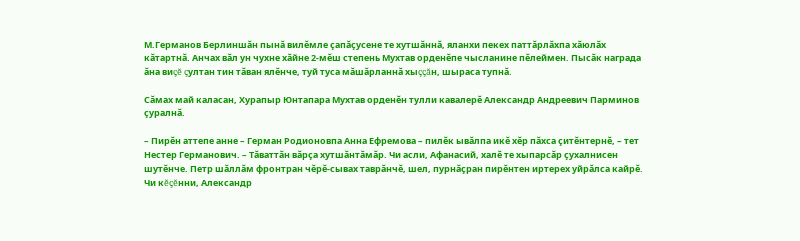М.Германов Берлиншăн пынă вилĕмле çапăçусене те хутшăннă, яланхи пекех паттăрлăхпа хăюлăх кăтартнă. Анчах вăл ун чухне хăйне 2-мĕш степень Мухтав орденĕпе чысланине пĕлеймен. Пысăк награда ăна виçĕ çултан тин тăван ялĕнче, туй туса мăшăрланнă хыççăн, шыраса тупнă.

Сăмах май каласан, Хурапыр Юнтапара Мухтав орденĕн тулли кавалерĕ Александр Андреевич Парминов çуралнă.

– Пирĕн аттепе анне – Герман Родионовпа Анна Ефремова – пилĕк ывăлпа икĕ хĕр пăхса çитĕнтернĕ, – тет Нестер Германович. – Тăваттăн вăрçа хутшăнтăмăр. Чи асли, Афанасий, халĕ те хыпарсăр çухалнисен шутĕнче. Петр шăллăм фронтран чĕрĕ-сывах таврăнчĕ, шел, пурнăçран пирĕнтен иртерех уйрăлса кайрĕ. Чи кĕçĕнни, Александр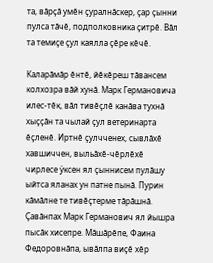та, вăрçă умĕн çуралнăскер, çар çынни пулса тăчĕ, подполковника çитрĕ. Вăл та темиçе çул каялла çĕре кĕчĕ.

Каларăмăр ĕнтĕ, йĕкĕреш тăвансем колхозра вăй хунă. Марк Германовича илес-тĕк, вăл тивĕçлĕ канăва тухнă хыççăн та чылай çул ветеринарта ĕçленĕ. Иртнĕ çулчченех, сывлăхĕ хавшиччен, выльăхĕ-чĕрлĕхĕ чирлесе ÿксен ял çыннисем пулăшу ыйтса яланах ун патне пынă. Пурин кăмăлне те тивĕçтерме тăрăшнă. Çавăнпах Марк Германович ял йышра пысăк хисепре. Мăшăрĕпе, Фаина Федоровнăпа, ывăлпа виçĕ хĕр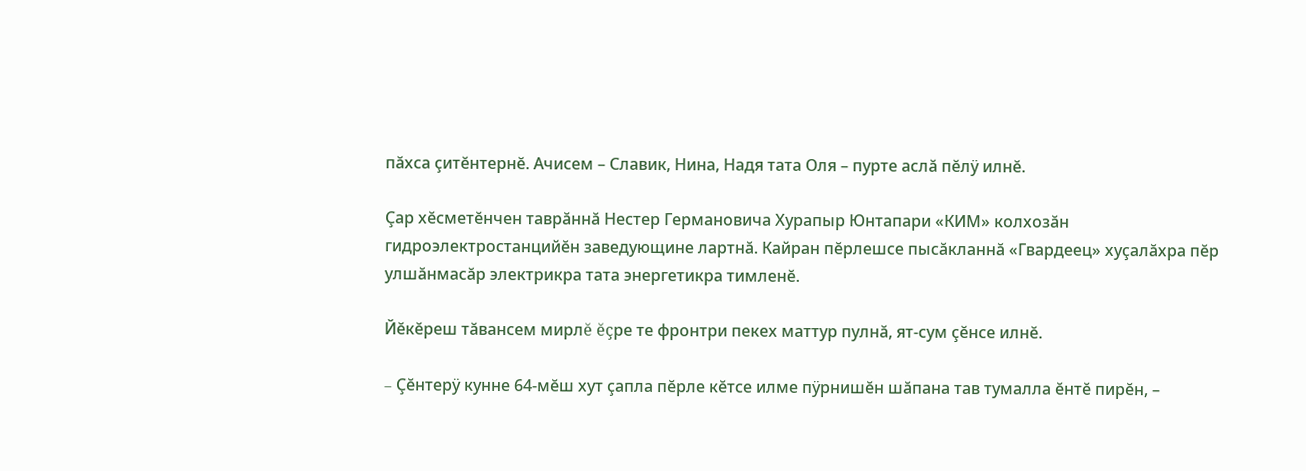пăхса çитĕнтернĕ. Ачисем – Славик, Нина, Надя тата Оля – пурте аслă пĕлÿ илнĕ.

Çар хĕсметĕнчен таврăннă Нестер Германовича Хурапыр Юнтапари «КИМ» колхозăн гидроэлектростанцийĕн заведующине лартнă. Кайран пĕрлешсе пысăкланнă «Гвардеец» хуçалăхра пĕр улшăнмасăр электрикра тата энергетикра тимленĕ.

Йĕкĕреш тăвансем мирлĕ ĕçре те фронтри пекех маттур пулнă, ят-сум çĕнсе илнĕ.

– Çĕнтерÿ кунне 64-мĕш хут çапла пĕрле кĕтсе илме пÿрнишĕн шăпана тав тумалла ĕнтĕ пирĕн, –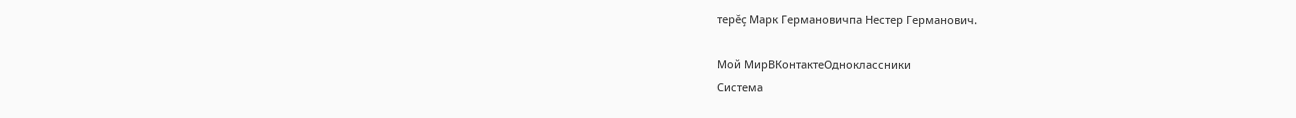терĕç Марк Германовичпа Нестер Германович.

Мой МирВКонтактеОдноклассники
Система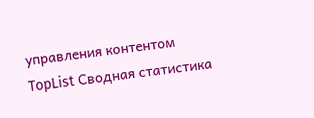управления контентом
TopList Сводная статистика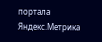портала Яндекс.Метрика